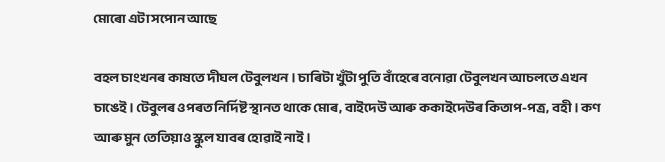মোৰো এটা সপোন আছে

বহল চাংখনৰ কাষতে দীঘল টেবুলখন। চাৰিটা খুঁটা পুতি বাঁহেৰে বনোৱা টেবুলখন আচলতে এখন চাঙেই। টেবুলৰ ওপৰত নির্দিষ্ট স্থানত থাকে মোৰ, বাইদেউ আৰু ককাইদেউৰ কিতাপ-পত্র, বহী। কণ আৰু মুন তেতিয়াও স্কুল যাবৰ হোৱাই নাই।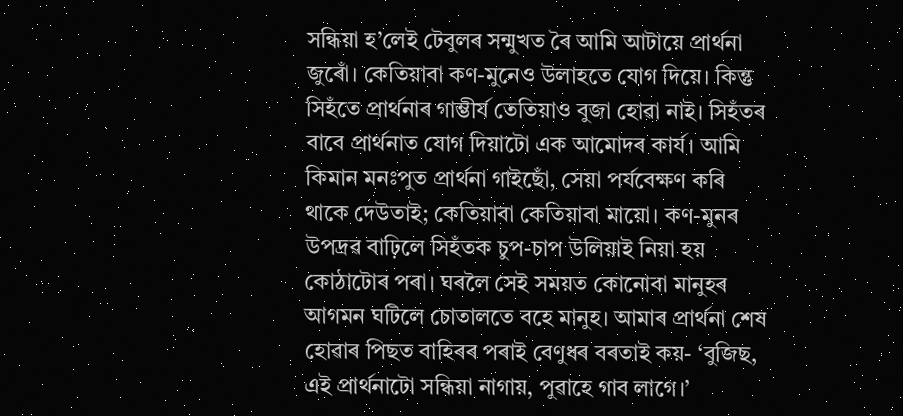সন্ধিয়া হ’লেই টেবুলৰ সন্মুখত ৰৈ আমি আটায়ে প্রার্থনা জুৰোঁ। কেতিয়াবা কণ-মুনেও উলাহতে যোগ দিয়ে। কিন্তু সিহঁতে প্রার্থনাৰ গাম্ভীর্য তেতিয়াও বুজা হোৱা নাই। সিহঁতৰ বাবে প্ৰাৰ্থনাত যোগ দিয়াটো এক আমোদৰ কাৰ্য। আমি কিমান মনঃপুত প্রার্থনা গাইছোঁ, সেয়া পর্যবেক্ষণ কৰি থাকে দেউতাই; কেতিয়াবা কেতিয়াবা মায়ো। কণ-মুনৰ উপদ্ৰৱ বাঢ়িলে সিহঁতক চুপ-চাপ উলিয়াই নিয়া হয় কোঠাটোৰ পৰা। ঘৰলৈ সেই সময়ত কোনোবা মানুহৰ আগমন ঘটিলে চোতালতে বহে মানুহ। আমাৰ প্ৰাৰ্থনা শেষ হোৱাৰ পিছত বাহিৰৰ পৰাই বেণুধৰ বৰতাই কয়- ‘বুজিছ, এই প্রার্থনাটো সন্ধিয়া নাগায়, পুৱাহে গাব লাগে।’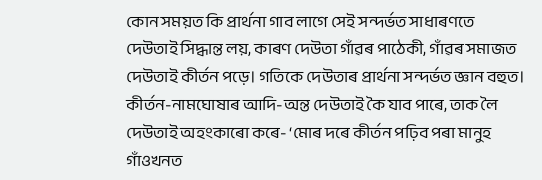কোন সময়ত কি প্রার্থনা গাব লাগে সেই সন্দৰ্ভত সাধাৰণতে দেউতাই সিদ্ধান্ত লয়, কাৰণ দেউতা গাঁৱৰ পাঠেকী, গাঁৱৰ সমাজত দেউতাই কীর্তন পড়ে। গতিকে দেউতাৰ প্ৰাৰ্থনা সন্দর্ভত জ্ঞান বহুত। কীর্তন-নামঘোষাৰ আদি-অন্ত দেউতাই কৈ যাব পাৰে, তাক লৈ দেউতাই অহংকাৰো কৰে- ‘মোৰ দৰে কীৰ্তন পঢ়িব পৰা মানুহ গাঁওখনত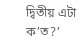দ্বিতীয় এটা ক’ত?’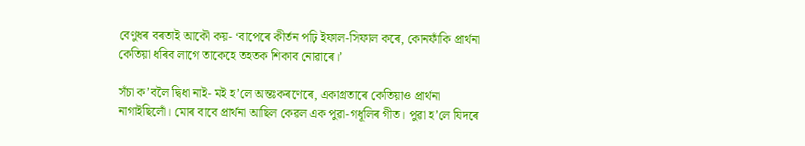বেণুধৰ বৰতাই আকৌ কয়- ‘বাপেৰে কীর্তন পঢ়ি ইফাল-সিফাল কৰে, কোনফাঁকি প্রার্থনা কেতিয়া ধৰিব লাগে তাকেহে তহতক শিকাব নোৱাৰে।’

সঁচা ক’বলৈ দ্বিধা নাই- মই হ’লে অন্তঃকৰণেৰে, একাগ্ৰতাৰে কেতিয়াও প্রার্থনা নাগাইছিলোঁ। মোৰ বাবে প্রার্থনা আছিল কেৱল এক পুৱা-গধূলিৰ গীত। পুৱা হ’লে যিদৰে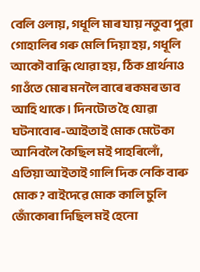বেলি ওলায়, গধূলি মাৰ যায় নতুবা পুৱা গোহালিৰ গৰু মেলি দিয়া হয়, গধূলি আকৌ বান্ধি থোৱা হয়, ঠিক প্রার্থনাও গাওঁতে মোৰ মনলৈ বাৰে ৰকমৰ ভাব আহি থাকে। দিনটোত হৈ যোৱা ঘটনাবোৰ-আইতাই মোক মেটেকা আনিবলৈ কৈছিল মই পাহৰিলোঁ, এতিয়া আইতাই গালি দিক নেকি বাৰু মোক? বাইদেৱে মোক কালি চুলি জোঁকোৰা দিছিল মই হেনো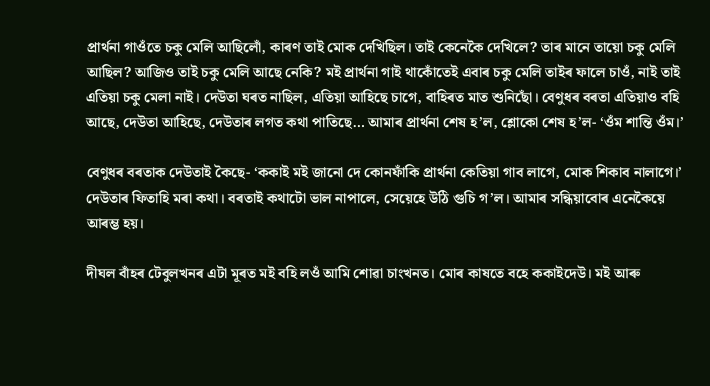প্রার্থনা গাওঁতে চকু মেলি আছিলোঁ, কাৰণ তাই মোক দেখিছিল। তাই কেনেকৈ দেখিলে? তাৰ মানে তায়ো চকু মেলি আছিল? আজিও তাই চকু মেলি আছে নেকি? মই প্রার্থনা গাই থাকোঁতেই এবাৰ চকু মেলি তাইৰ ফালে চাওঁ, নাই তাই এতিয়া চকু মেলা নাই। দেউতা ঘৰত নাছিল, এতিয়া আহিছে চাগে, বাহিৰত মাত শুনিছোঁ। বেণুধৰ বৰতা এতিয়াও বহি আছে, দেউতা আহিছে, দেউতাৰ লগত কথা পাতিছে… আমাৰ প্ৰাৰ্থনা শেষ হ’ল, শ্লোকো শেষ হ’ল- ‘ওঁম শান্তি ওঁম।’

বেণুধৰ বৰতাক দেউতাই কৈছে- ‘ককাই মই জানো দে কোনফাঁকি প্রার্থনা কেতিয়া গাব লাগে, মোক শিকাব নালাগে।’ দেউতাৰ ফিতাহি মৰা কথা। বৰতাই কথাটো ভাল নাপালে, সেয়েহে উঠি গুচি গ’ল। আমাৰ সন্ধিয়াবোৰ এনেকৈয়ে আৰম্ভ হয়।

দীঘল বাঁহৰ টেবুলখনৰ এটা মূৰত মই বহি লওঁ আমি শোৱা চাংখনত। মোৰ কাষতে বহে ককাইদেউ। মই আৰু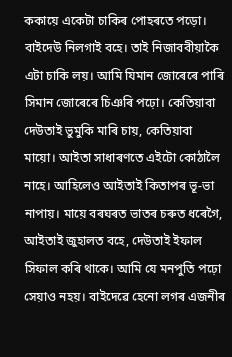ককায়ে একেটা চাকিৰ পোহৰতে পড়ো। বাইদেউ নিলগাই বহে। তাই নিজাববীয়াকৈ এটা চাকি লয়। আমি যিমান জোৰেৰে পাৰি সিমান জোৰেৰে চিঞৰি পঢ়ো। কেতিয়াবা দেউতাই ভুমুকি মাৰি চায়, কেতিয়াবা মায়ো। আইতা সাধাৰণতে এইটো কোঠালৈ নাহে। আহিলেও আইতাই কিতাপৰ ভূ-ভা নাপায়। মায়ে বৰঘৰত ভাতৰ চৰুত ধৰেগৈ, আইতাই জুহালত বহে, দেউতাই ইফাল সিফাল কৰি থাকে। আমি যে মনপুতি পঢ়ো সেয়াও নহয়। বাইদেৱে হেনো লগৰ এজনীৰ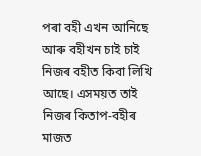পৰা বহী এখন আনিছে আৰু বহীখন চাই চাই নিজৰ বহীত কিবা লিখি আছে। এসময়ত তাই নিজৰ কিতাপ-বহীৰ মাজত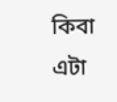কিবা এটা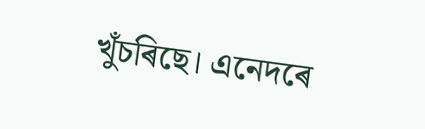খুঁচৰিছে। এনেদৰে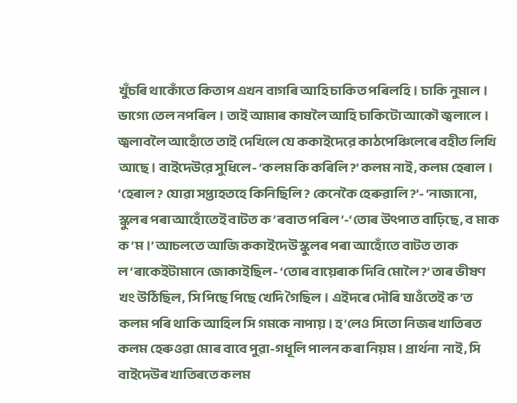খুঁচৰি থাকোঁতে কিতাপ এখন বাগৰি আহি চাকিত পৰিলহি। চাকি নুমাল। ভাগ্যে তেল নপৰিল। তাই আমাৰ কাষলৈ আহি চাকিটো আকৌ জ্বলালে। জ্বলাবলৈ আহোঁতে তাই দেখিলে যে ককাইদেরে কাঠপেঞ্চিলেৰে বহীত লিখি আছে। বাইদেউরে সুধিলে- ‘কলম কি কৰিলি?’ কলম নাই, কলম হেৰাল। ‘হেৰাল? যোৱা সপ্তাহতহে কিনিছিলি? কেনেকৈ হেৰুৱালি?’- ‘নাজানো, স্কুলৰ পৰা আহোঁতেই বাটত ক’ৰবাত পৰিল’-‘তোৰ উৎপাত বাঢ়িছে, ব মাক ক’ম।’ আচলতে আজি ককাইদেউ স্কুলৰ পৰা আহোঁতে বাটত তাক ল’ৰাকেইটামানে জোকাইছিল- ‘তোৰ বায়েৰাক দিবি মোলৈ?’ তাৰ ভীষণ খং উঠিছিল, সি পিছে পিছে খেদি গৈছিল। এইদৰে দৌৰি যাওঁতেই ক’ত কলম পৰি থাকি আহিল সি গমকে নাপায়। হ’লেও সিতো নিজৰ খাতিৰত কলম হেৰুওৱা মোৰ বাবে পুৱা-গধূলি পালন কৰা নিয়ম। প্রার্থনা  নাই, সি বাইদেউৰ খাতিৰতে কলম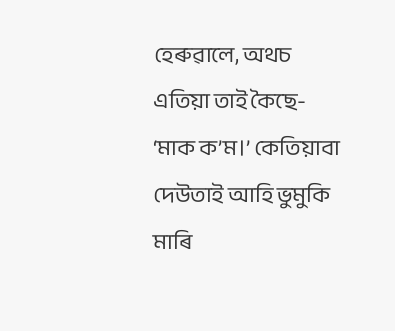হেৰুৱালে, অথচ এতিয়া তাই কৈছে- ‘মাক ক’ম।’ কেতিয়াবা দেউতাই আহি ভুমুকি মাৰি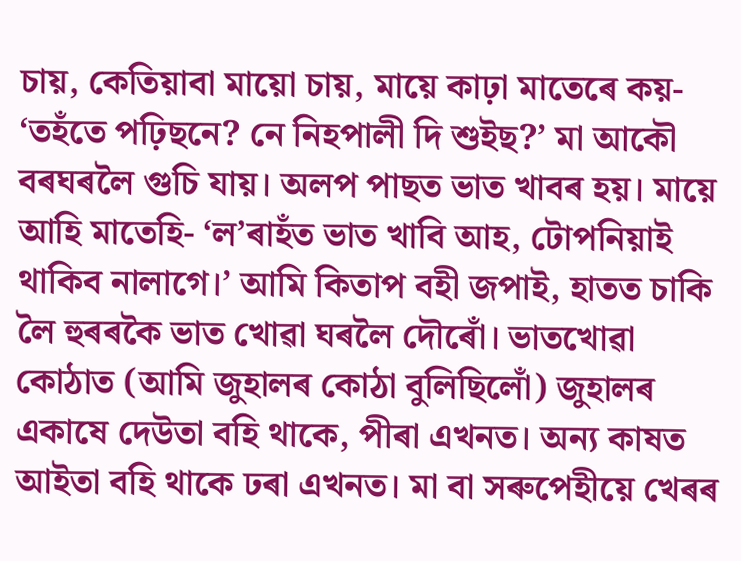চায়, কেতিয়াবা মায়ো চায়, মায়ে কাঢ়া মাতেৰে কয়- ‘তহঁতে পঢ়িছনে? নে নিহপালী দি শুইছ?’ মা আকৌ বৰঘৰলৈ গুচি যায়। অলপ পাছত ভাত খাবৰ হয়। মায়ে আহি মাতেহি- ‘ল’ৰাহঁত ভাত খাবি আহ, টোপনিয়াই থাকিব নালাগে।’ আমি কিতাপ বহী জপাই, হাতত চাকি লৈ হুৰৰকৈ ভাত খোৱা ঘৰলৈ দৌৰোঁ। ভাতখোৱা কোঠাত (আমি জুহালৰ কোঠা বুলিছিলোঁ) জুহালৰ একাষে দেউতা বহি থাকে, পীৰা এখনত। অন্য কাষত আইতা বহি থাকে ঢৰা এখনত। মা বা সৰুপেহীয়ে খেৰৰ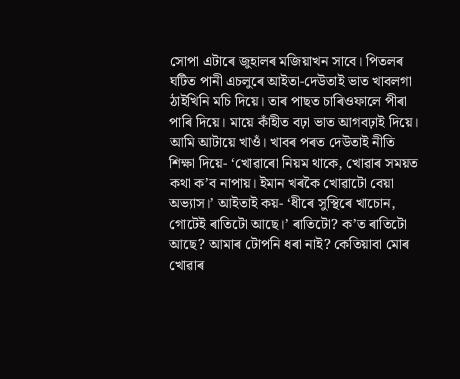সোপা এটাৰে জুহালৰ মজিয়াখন সাবে। পিতলৰ ঘটিত পানী এচলুৰে আইতা-দেউতাই ভাত খাবলগা ঠাইখিনি মচি দিয়ে। তাৰ পাছত চাৰিওফালে পীৰা পাৰি দিয়ে। মায়ে কাঁহীত বঢ়া ভাত আগবঢ়াই দিয়ে। আমি আটায়ে খাওঁ। খাবৰ পৰত দেউতাই নীতি শিক্ষা দিয়ে- ‘খোৱাৰো নিয়ম থাকে, খোৱাৰ সময়ত কথা ক’ব নাপায়। ইমান খৰকৈ খোৱাটো বেয়া অভ্যাস।’ আইতাই কয়- ‘ধীৰে সুস্থিৰে খাচোন, গোটেই ৰাতিটো আছে।’ ৰাতিটো? ক’ত ৰাতিটো আছে? আমাৰ টোপনি ধৰা নাই? কেতিয়াবা মোৰ খোৱাৰ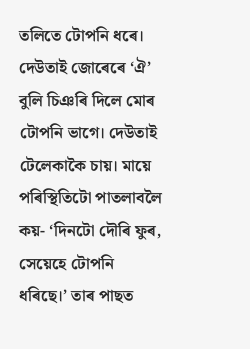তলিতে টোপনি ধৰে। দেউতাই জোৰেৰে ‘ঐ’ বুলি চিঞৰি দিলে মোৰ টোপনি ভাগে। দেউতাই টেলেকাকৈ চায়। মায়ে পৰিস্থিতিটো পাতলাবলৈ কয়- ‘দিনটো দৌৰি ফুৰ, সেয়েহে টোপনি ধৰিছে।’ তাৰ পাছত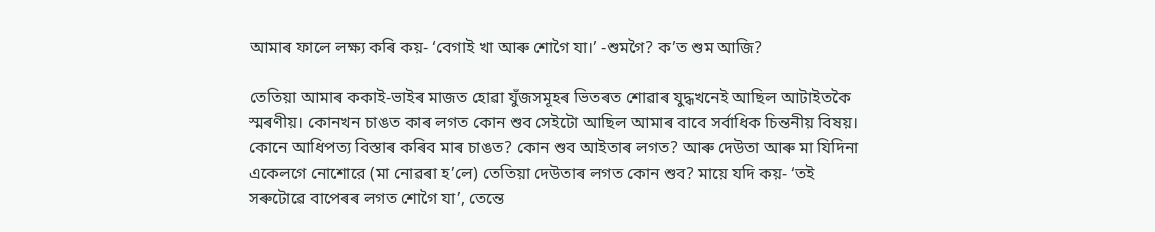আমাৰ ফালে লক্ষ্য কৰি কয়- ‘বেগাই খা আৰু শোগৈ যা।’ -শুমগৈ? ক’ত শুম আজি?

তেতিয়া আমাৰ ককাই-ভাইৰ মাজত হোৱা যুঁজসমূহৰ ভিতৰত শোৱাৰ যুদ্ধখনেই আছিল আটাইতকৈ স্মৰণীয়। কোনখন চাঙত কাৰ লগত কোন শুব সেইটো আছিল আমাৰ বাবে সর্বাধিক চিন্তনীয় বিষয়। কোনে আধিপত্য বিস্তাৰ কৰিব মাৰ চাঙত? কোন শুব আইতাৰ লগত? আৰু দেউতা আৰু মা যিদিনা একেলগে নোশোরে (মা নোৱৰা হ’লে) তেতিয়া দেউতাৰ লগত কোন শুব? মায়ে যদি কয়- ‘তই সৰুটোৱে বাপেৰৰ লগত শোগৈ যা’, তেন্তে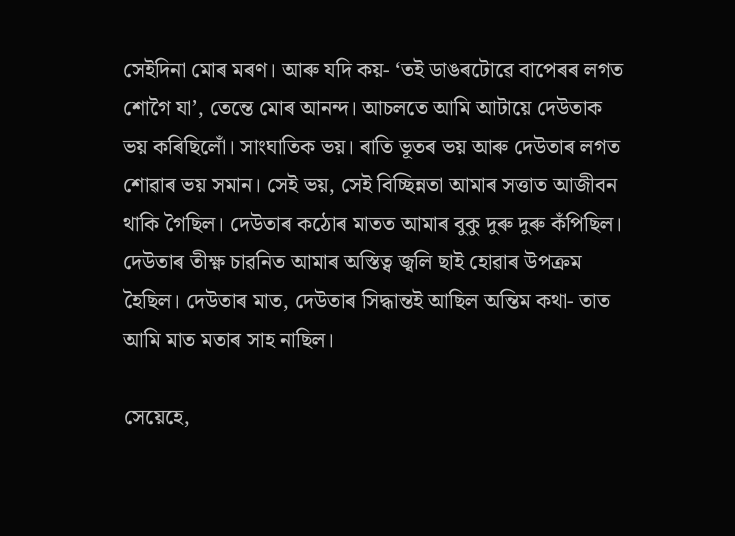সেইদিনা মোৰ মৰণ। আৰু যদি কয়- ‘তই ডাঙৰটোৱে বাপেৰৰ লগত শোগৈ যা’, তেন্তে মোৰ আনন্দ। আচলতে আমি আটায়ে দেউতাক ভয় কৰিছিলোঁ। সাংঘাতিক ভয়। ৰাতি ভূতৰ ভয় আৰু দেউতাৰ লগত শোৱাৰ ভয় সমান। সেই ভয়, সেই বিচ্ছিন্নতা আমাৰ সত্তাত আজীবন থাকি গৈছিল। দেউতাৰ কঠোৰ মাতত আমাৰ বুকু দুৰু দুৰু কঁপিছিল। দেউতাৰ তীক্ষ্ণ চাৱনিত আমাৰ অস্তিত্ব জ্বলি ছাই হোৱাৰ উপক্ৰম হৈছিল। দেউতাৰ মাত, দেউতাৰ সিদ্ধান্তই আছিল অন্তিম কথা- তাত আমি মাত মতাৰ সাহ নাছিল।

সেয়েহে,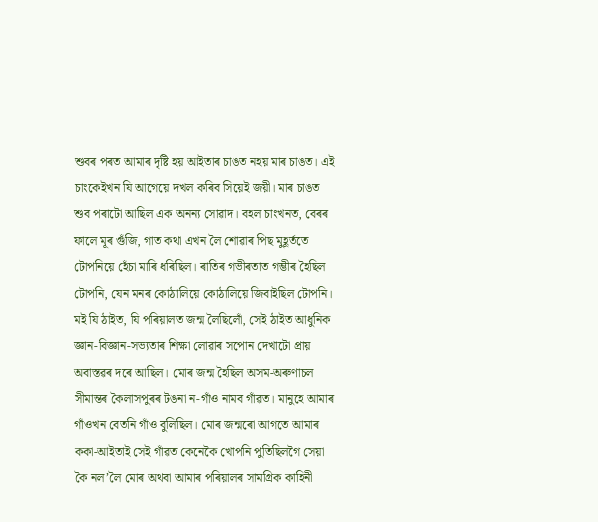শুবৰ পৰত আমাৰ দৃষ্টি হয় আইতাৰ চাঙত নহয় মাৰ চাঙত। এই চাংকেইখন যি আগেয়ে দখল কৰিব সিয়েই জয়ী। মাৰ চাঙত শুব পৰাটো আছিল এক অনন্য সোৱাদ। বহল চাংখনত, বেৰৰ ফালে মূৰ গুঁজি, গাত কথা এখন লৈ শোৱাৰ পিছ মুহূর্ততে টোপনিয়ে হেঁচা মাৰি ধৰিছিল। ৰাতিৰ গভীৰতাত গম্ভীৰ হৈছিল টোপনি, যেন মনৰ কোঠালিয়ে কোঠালিয়ে জিবাইছিল টোপনি। মই যি ঠাইত, যি পৰিয়ালত জন্ম লৈছিলোঁ, সেই ঠাইত আধুনিক জ্ঞান-বিজ্ঞান-সভ্যতাৰ শিক্ষা লোৱাৰ সপোন দেখাটো প্রায় অবাস্তৱৰ দৰে আছিল। মোৰ জন্ম হৈছিল অসম-অৰুণাচল সীমান্তৰ কৈলাসপুৰৰ টঙনা ন-গাঁও নামব গাঁৱত। মানুহে আমাৰ গাঁওখন বেতনি গাঁও বুলিছিল। মোৰ জন্মৰো আগতে আমাৰ ককা-আইতাই সেই গাঁৱত কেনেকৈ খোপনি পুতিছিলগৈ সেয়া কৈ নল’লৈ মোৰ অথবা আমাৰ পৰিয়ালৰ সামগ্রিক কাহিনী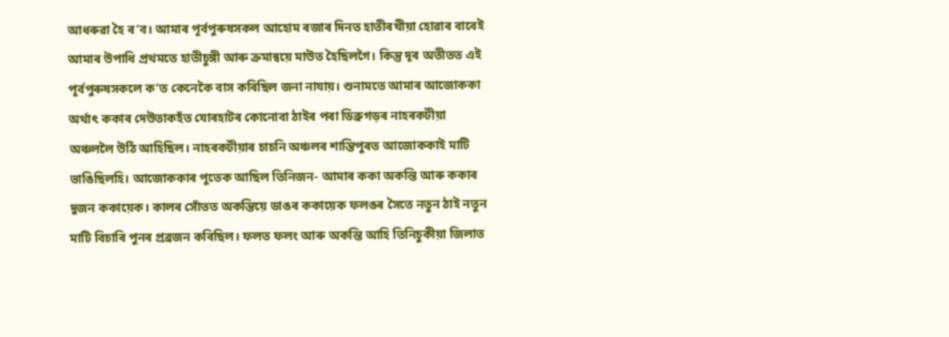আধৰুৱা হৈ ৰ’ব। আমাৰ পূৰ্বপুৰুষসকল আহোম ৰজাৰ দিনত হাতীৰখীয়া হোৱাৰ বাবেই আমাৰ উপাধি প্রথমতে হাতীচুঙ্গী আৰু ক্রমান্বয়ে মাউত হৈছিলগৈ। কিন্তু দূৰ অতীতত এই পূর্বপুৰুষসকলে ক’ত কেনেকৈ বাস কৰিছিল জনা নাযায়। শুনামতে আমাৰ আজোককা অর্থাৎ ককাৰ দেউতাকহঁত যোৰহাটৰ কোনোবা ঠাইৰ পৰা ডিব্ৰুগড়ৰ নাহৰকটীয়া অঞ্চললৈ উঠি আহিছিল। নাহৰকটীয়াৰ চাচনি অঞ্চলৰ শান্তিপুৰত আজোককাই মাটি ভাঙিছিলহি। আজোককাৰ পুতেক আছিল তিনিজন- আমাৰ ককা অকন্তি আৰু ককাৰ দুজন ককায়েক। কালৰ সোঁতত অকন্তিয়ে ডাঙৰ ককায়েক ফলঙৰ সৈতে নতুন ঠাই নতুন মাটি বিচাৰি পুনৰ প্ৰব্ৰজন কৰিছিল। ফলত ফলং আৰু অকন্তি আহি তিনিচুকীয়া জিলাত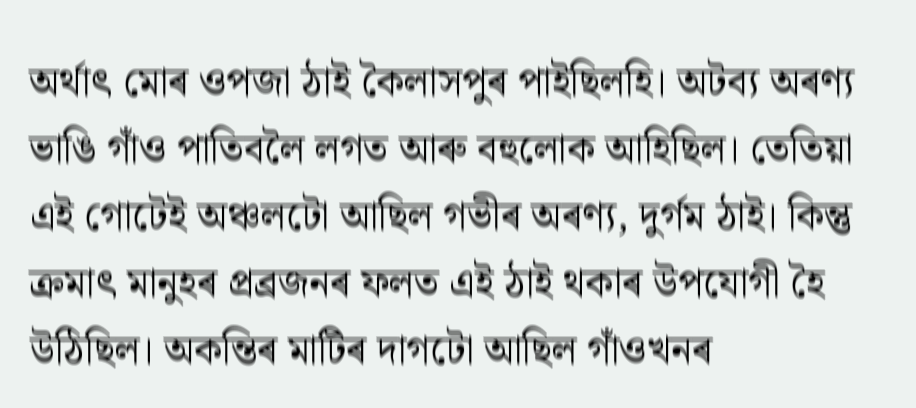অৰ্থাৎ মোৰ ওপজা ঠাই কৈলাসপুৰ পাইছিলহি। অটব্য অৰণ্য ভাঙি গাঁও পাতিবলৈ লগত আৰু বহুলোক আহিছিল। তেতিয়া এই গোটেই অঞ্চলটো আছিল গভীৰ অৰণ্য, দুর্গম ঠাই। কিন্তু ক্রমাৎ মানুহৰ প্ৰব্ৰজনৰ ফলত এই ঠাই থকাৰ উপযোগী হৈ উঠিছিল। অকন্তিৰ মাটিৰ দাগটো আছিল গাঁওখনৰ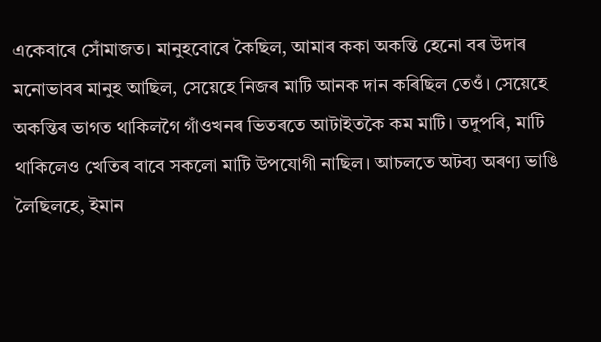একেবাৰে সোঁমাজত। মানুহবোৰে কৈছিল, আমাৰ ককা অকন্তি হেনো বৰ উদাৰ মনোভাবৰ মানুহ আছিল, সেয়েহে নিজৰ মাটি আনক দান কৰিছিল তেওঁ। সেয়েহে অকন্তিৰ ভাগত থাকিলগৈ গাঁওখনৰ ভিতৰতে আটাইতকৈ কম মাটি। তদুপৰি, মাটি থাকিলেও খেতিৰ বাবে সকলো মাটি উপযোগী নাছিল। আচলতে অটব্য অৰণ্য ভাঙি লৈছিলহে, ইমান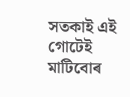সতকাই এই গোটেই মাটিবোৰ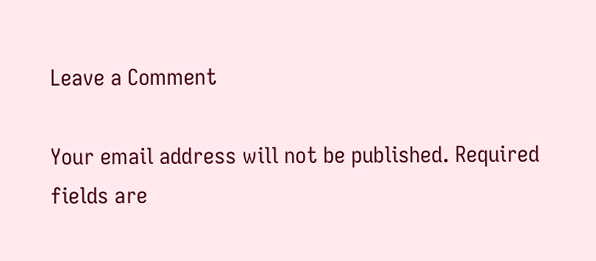Leave a Comment

Your email address will not be published. Required fields are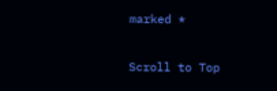marked *

Scroll to Top